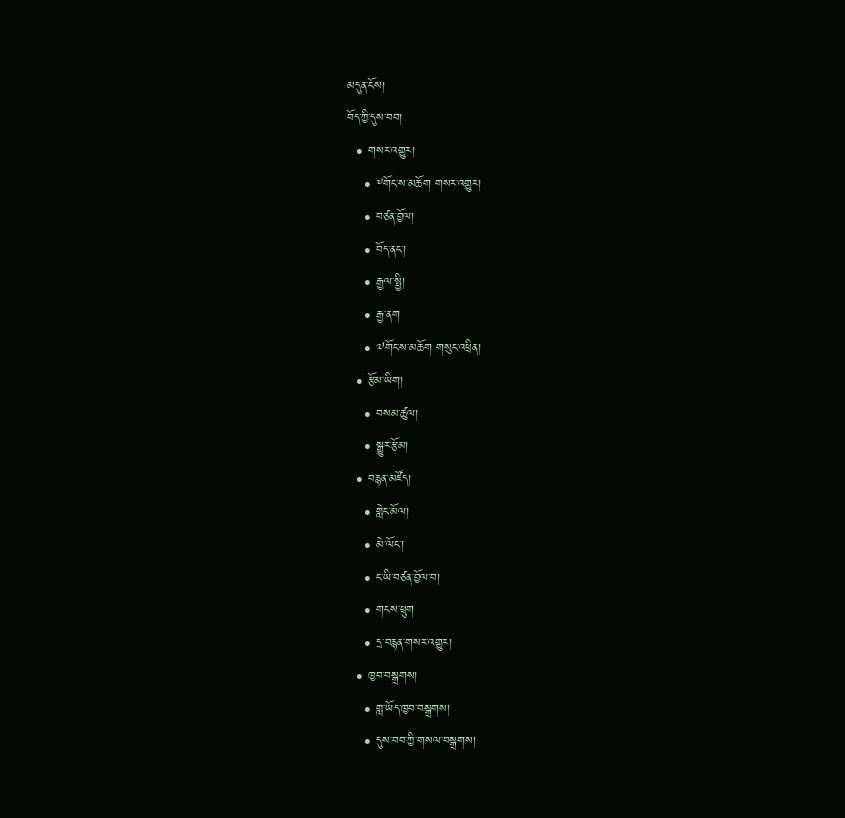མདུན་ངོས།
བོད་ཀྱི་དུས་བབ།
  • གསར་འགྱུར།
    • ༸གོང་ས་མཆོག གསར་འགྱུར།
    • བཙན་བྱོལ།
    • བོད་ནང་།
    • རྒྱལ་སྤྱི།
    • རྒྱ་ནག
    • ༧གོང་ས་མཆོག གསུང་འཕྲིན།
  • རྩོམ་ཡིག།
    • བསམ་ཚུལ།
    • སྒྱུར་རྩོམ།
  • བརྙན་མཛོད།
    • གླེང་མོལ།
    • མེ་ལོང་།
    • ང་ཡི་བཙན་བྱོལ་བ།
    • གངས་ཕྲུག
    • དྲ་བརྙན་གསར་འགྱུར།
  • ཁྱབ་བསྒྲགས།
    • གླ་ཡོད་ཁྱབ་བསྒྲགས།
    • དུས་བབ་ཀྱི་གསལ་བསྒྲགས།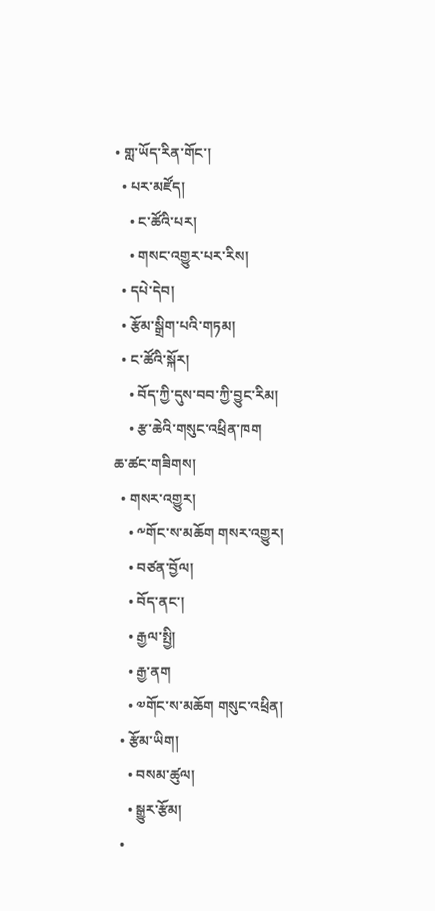• གླ་ཡོད་རིན་གོང་།
  • པར་མཛོད།
    • ང་ཚོའི་པར།
    • གསང་འགྱུར་པར་རིས།
  • དཔེ་དེབ།
  • རྩོམ་སྒྲིག་པའི་གཏམ།
  • ང་ཚོའི་སྐོར།
    • བོད་ཀྱི་དུས་བབ་ཀྱི་བྱུང་རིམ།
    • རྩ་ཆེའི་གསུང་འཕྲིན་ཁག
ཆ་ཚང་གཟིགས།
  • གསར་འགྱུར།
    • ༸གོང་ས་མཆོག གསར་འགྱུར།
    • བཙན་བྱོལ།
    • བོད་ནང་།
    • རྒྱལ་སྤྱི།
    • རྒྱ་ནག
    • ༧གོང་ས་མཆོག གསུང་འཕྲིན།
  • རྩོམ་ཡིག།
    • བསམ་ཚུལ།
    • སྒྱུར་རྩོམ།
  •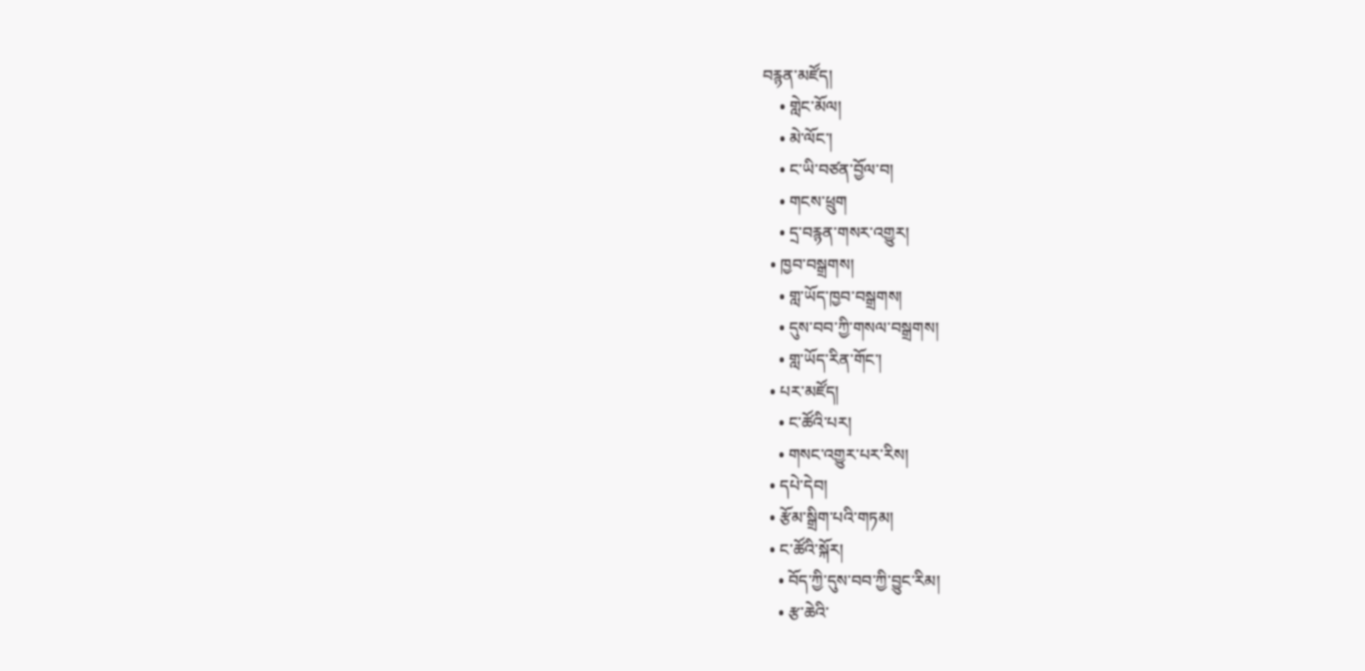བརྙན་མཛོད།
    • གླེང་མོལ།
    • མེ་ལོང་།
    • ང་ཡི་བཙན་བྱོལ་བ།
    • གངས་ཕྲུག
    • དྲ་བརྙན་གསར་འགྱུར།
  • ཁྱབ་བསྒྲགས།
    • གླ་ཡོད་ཁྱབ་བསྒྲགས།
    • དུས་བབ་ཀྱི་གསལ་བསྒྲགས།
    • གླ་ཡོད་རིན་གོང་།
  • པར་མཛོད།
    • ང་ཚོའི་པར།
    • གསང་འགྱུར་པར་རིས།
  • དཔེ་དེབ།
  • རྩོམ་སྒྲིག་པའི་གཏམ།
  • ང་ཚོའི་སྐོར།
    • བོད་ཀྱི་དུས་བབ་ཀྱི་བྱུང་རིམ།
    • རྩ་ཆེའི་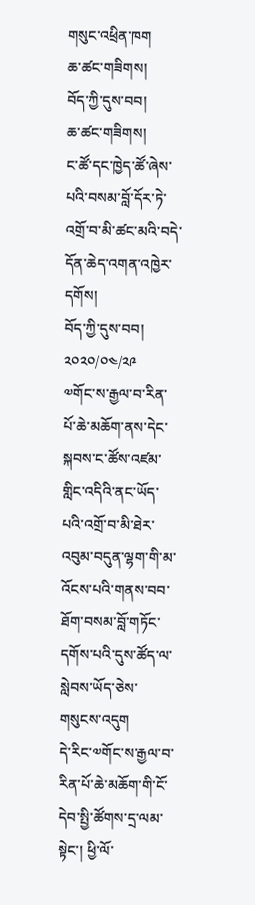གསུང་འཕྲིན་ཁག
ཆ་ཚང་གཟིགས།
བོད་ཀྱི་དུས་བབ།
ཆ་ཚང་གཟིགས།
ང་ཚོ་དང་ཁྱེད་ཚོ་ཞེས་པའི་བསམ་བློ་དོར་ཏེ་འགྲོ་བ་མི་ཚང་མའི་བདེ་དོན་ཆེད་འགན་འཁྱེར་དགོས།
བོད་ཀྱི་དུས་བབ།
༢༠༢༠/༠༤/༢༩
༧གོང་ས་རྒྱལ་བ་རིན་པོ་ཆེ་མཆོག་ནས་དེང་སྐབས་ང་ཚོས་འཛམ་གླིང་འདིའི་ནང་ཡོད་པའི་འགྲོ་བ་མི་ཐེར་འབུམ་བདུན་ལྷག་གི་མ་འོངས་པའི་གནས་བབ་ཐོག་བསམ་བློ་གཏོང་དགོས་པའི་དུས་ཚོད་ལ་སླེབས་ཡོད་ཅེས་གསུངས་འདུག
དེ་རིང་༧གོང་ས་རྒྱལ་བ་རིན་པོ་ཆེ་མཆོག་གི་ངོ་དེབ་སྤྱི་ཚོགས་དྲ་ལམ་སྟེང་། ཕྱི་ལོ་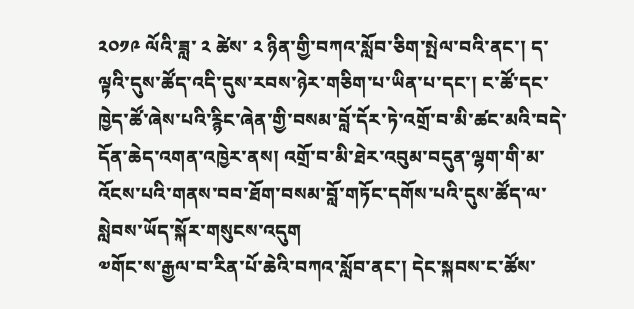༢༠༡༩ ལོའི་ཟླ་ ༢ ཚེས་ ༢ ཉིན་གྱི་བཀའ་སློབ་ཅིག་སྤེལ་བའི་ནང་། ད་ལྟའི་དུས་ཚོད་འདི་དུས་རབས་ཉེར་གཅིག་པ་ཡིན་པ་དང་། ང་ཚོ་དང་ཁྱེད་ཚོ་ཞེས་པའི་རྙིང་ཞེན་གྱི་བསམ་བློ་དོར་ཏེ་འགྲོ་བ་མི་ཚང་མའི་བདེ་དོན་ཆེད་འགན་འཁྱེར་ནས། འགྲོ་བ་མི་ཐེར་འབུམ་བདུན་ལྷག་གི་མ་འོངས་པའི་གནས་བབ་ཐོག་བསམ་བློ་གཏོང་དགོས་པའི་དུས་ཚོད་ལ་སླེབས་ཡོད་སྐོར་གསུངས་འདུག
༧གོང་ས་རྒྱལ་བ་རིན་པོ་ཆེའི་བཀའ་སློབ་ནང་། དེང་སྐབས་ང་ཚོས་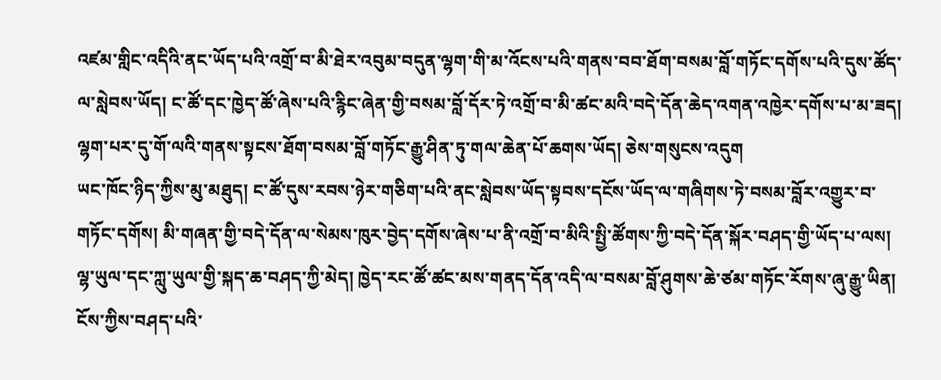འཛམ་གླིང་འདིའི་ནང་ཡོད་པའི་འགྲོ་བ་མི་ཐེར་འབུམ་བདུན་ལྷག་གི་མ་འོངས་པའི་གནས་བབ་ཐོག་བསམ་བློ་གཏོང་དགོས་པའི་དུས་ཚོད་ལ་སླེབས་ཡོད། ང་ཚོ་དང་ཁྱེད་ཚོ་ཞེས་པའི་རྙིང་ཞེན་གྱི་བསམ་བློ་དོར་ཏེ་འགྲོ་བ་མི་ཚང་མའི་བདེ་དོན་ཆེད་འགན་འཁྱེར་དགོས་པ་མ་ཟད། ལྷག་པར་དུ་གོ་ལའི་གནས་སྟངས་ཐོག་བསམ་བློ་གཏོང་རྒྱུ་ཤིན་ཏུ་གལ་ཆེན་པོ་ཆགས་ཡོད། ཅེས་གསུངས་འདུག
ཡང་ཁོང་ཉིད་ཀྱིས་མུ་མཐུད། ང་ཚོ་དུས་རབས་ཉེར་གཅིག་པའི་ནང་སླེབས་ཡོད་སྟབས་དངོས་ཡོད་ལ་གཞིགས་ཏེ་བསམ་བློར་འགྱུར་བ་གཏོང་དགོས། མི་གཞན་གྱི་བདེ་དོན་ལ་སེམས་ཁུར་བྱེད་དགོས་ཞེས་པ་ནི་འགྲོ་བ་མིའི་སྤྱི་ཚོགས་ཀྱི་བདེ་དོན་སྐོར་བཤད་གྱི་ཡོད་པ་ལས། ལྷ་ཡུལ་དང་ཀླུ་ཡུལ་གྱི་སྐད་ཆ་བཤད་ཀྱི་མེད། ཁྱེད་རང་ཚོ་ཚང་མས་གནད་དོན་འདི་ལ་བསམ་བློ་ཤུགས་ཆེ་ཙམ་གཏོང་རོགས་ཞུ་རྒྱུ་ཡིན། ངོས་ཀྱིས་བཤད་པའི་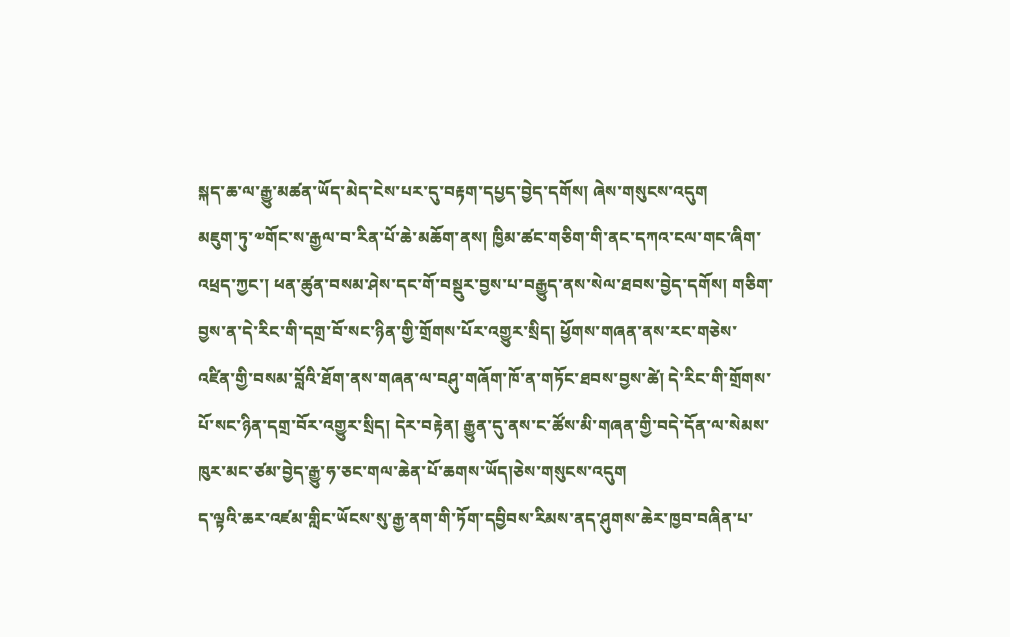སྐད་ཆ་ལ་རྒྱུ་མཚན་ཡོད་མེད་ངེས་པར་དུ་བརྟག་དཔྱད་བྱེད་དགོས། ཞེས་གསུངས་འདུག
མཇུག་ཏུ་༧གོང་ས་རྒྱལ་བ་རིན་པོ་ཆེ་མཆོག་ནས། ཁྱིམ་ཚང་གཅིག་གི་ནང་དཀའ་ངལ་གང་ཞིག་འཕྲད་ཀྱང་། ཕན་ཚུན་བསམ་ཤེས་དང་གོ་བསྡུར་བྱས་པ་བརྒྱུད་ནས་སེལ་ཐབས་བྱེད་དགོས། གཅིག་བྱས་ན་དེ་རིང་གི་དགྲ་བོ་སང་ཉིན་གྱི་གྲོགས་པོར་འགྱུར་སྲིད། ཕྱོགས་གཞན་ནས་རང་གཅེས་འཛིན་གྱི་བསམ་བློའི་ཐོག་ནས་གཞན་ལ་བཤུ་གཞོག་ཁོ་ན་གཏོང་ཐབས་བྱས་ཚེ། དེ་རིང་གི་གྲོགས་པོ་སང་ཉིན་དགྲ་བོར་འགྱུར་སྲིད། དེར་བརྟེན། རྒྱུན་དུ་ནས་ང་ཚོས་མི་གཞན་གྱི་བདེ་དོན་ལ་སེམས་ཁུར་མང་ཙམ་བྱེད་རྒྱུ་ཧ་ཅང་གལ་ཆེན་པོ་ཆགས་ཡོད།ཅེས་གསུངས་འདུག
ད་ལྟའི་ཆར་འཛམ་གླིང་ཡོངས་སུ་རྒྱ་ནག་གི་ཏོག་དབྱིབས་རིམས་ནད་ཤུགས་ཆེར་ཁྱབ་བཞིན་པ་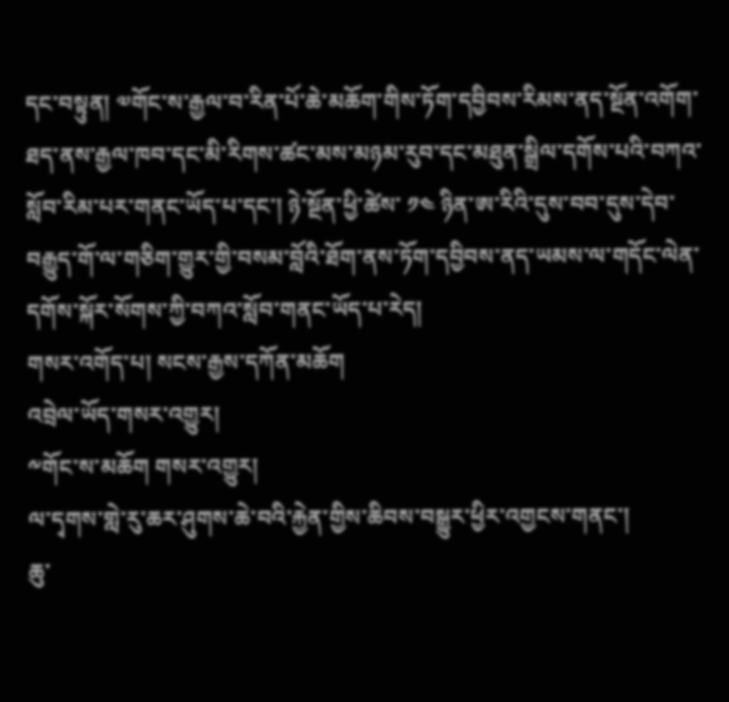དང་བསྟུན། ༧གོང་ས་རྒྱལ་བ་རིན་པོ་ཆེ་མཆོག་གིས་ཏོག་དབྱིབས་རིམས་ནད་སྔོན་འགོག་ཐད་ནས་རྒྱལ་ཁབ་དང་མི་རིགས་ཚང་མས་མཉམ་རུབ་དང་མཐུན་སྒྲིལ་དགོས་པའི་བཀའ་སློབ་རིམ་པར་གནང་ཡོད་པ་དང་། ཉེ་སྔོན་ཕྱི་ཚེས་ ༡༤ ཉིན་ཨ་རིའི་དུས་བབ་དུས་དེབ་བརྒྱུད་གོ་ལ་གཅིག་གྱུར་གྱི་བསམ་བློའི་ཐོག་ནས་ཏོག་དབྱིབས་ནད་ཡམས་ལ་གདོང་ལེན་དགོས་སྐོར་སོགས་ཀྱི་བཀའ་སློབ་གནང་ཡོད་པ་རེད།
གསར་འགོད་པ། སངས་རྒྱས་དཀོན་མཆོག
འབྲེལ་ཡོད་གསར་འགྱུར།
༸གོང་ས་མཆོག གསར་འགྱུར།
ལ་དྭགས་གླེ་རུ་ཆར་ཤུགས་ཆེ་བའི་རྐྱེན་གྱིས་ཆིབས་བསྒྱུར་ཕྱིར་འགྱངས་གནང་།
ཆུ་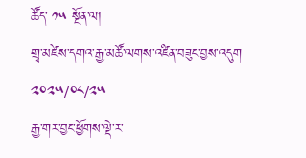ཚོད་ ༡༥ སྔོན་ལ།
གྲྭ་མཛེས་དགའ་རྒྱ་མཚོ་ལགས་འཛིན་བཟུང་བྱས་འདུག
༢༠༢༥/༠༨/༢༥
རྒྱ་གར་བྱང་ཕྱོགས་ལྡེ་ར་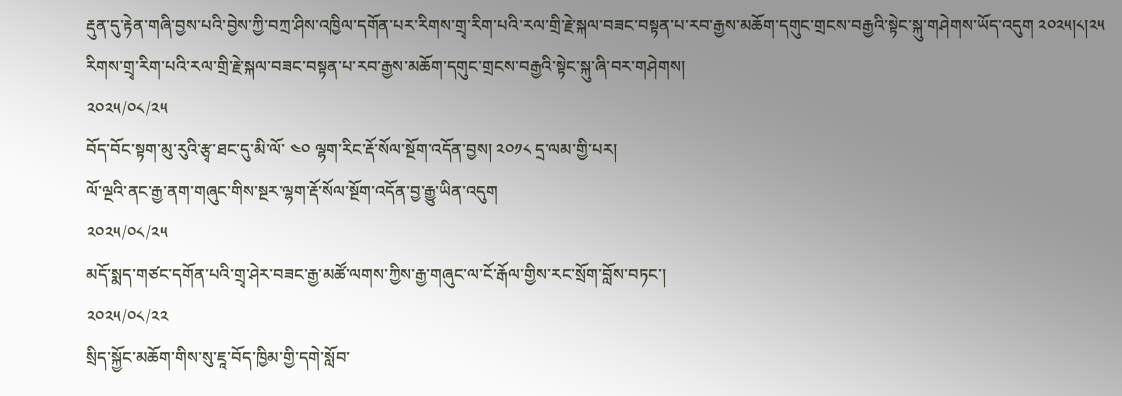རྡུན་དུ་རྟེན་གཞི་བྱས་པའི་བྱེས་ཀྱི་བཀྲ་ཤིས་འཁྱིལ་དགོན་པར་རིགས་གྲྭ་རིག་པའི་རལ་གྲི་རྗེ་སྐལ་བཟང་བསྟན་པ་རབ་རྒྱས་མཆོག་དགུང་གྲངས་བརྒྱའི་སྟེང་སྐུ་གཤེགས་ཡོད་འདུག ༢༠༢༥།༨།༢༥
རིགས་གྲྭ་རིག་པའི་རལ་གྲི་རྗེ་སྐལ་བཟང་བསྟན་པ་རབ་རྒྱས་མཆོག་དགུང་གྲངས་བརྒྱའི་སྟེང་སྐུ་ཞི་བར་གཤེགས།
༢༠༢༥/༠༨/༢༥
བོད་བོང་སྟག་མུ་རུའི་རྩྭ་ཐང་དུ་མི་ལོ་ ༤༠ ལྷག་རིང་རྡོ་སོལ་སྔོག་འདོན་བྱས། ༢༠༡༨ དྲ་ལམ་གྱི་པར།
ལོ་ལྔའི་ནང་རྒྱ་ནག་གཞུང་གིས་སྔར་ལྷག་རྡོ་སོལ་སྔོག་འདོན་བྱ་རྒྱུ་ཡིན་འདུག
༢༠༢༥/༠༨/༢༥
མདོ་སྨད་གཙང་དགོན་པའི་གྲྭ་ཤེར་བཟང་རྒྱ་མཚོ་ལགས་ཀྱིས་རྒྱ་གཞུང་ལ་ངོ་རྒོལ་གྱིས་རང་སྲོག་བློས་བཏང་།
༢༠༢༥/༠༨/༢༢
སྲིད་སྐྱོང་མཆོག་གིས་སུ་ཇཱ་བོད་ཁྱིམ་གྱི་དགེ་སློབ་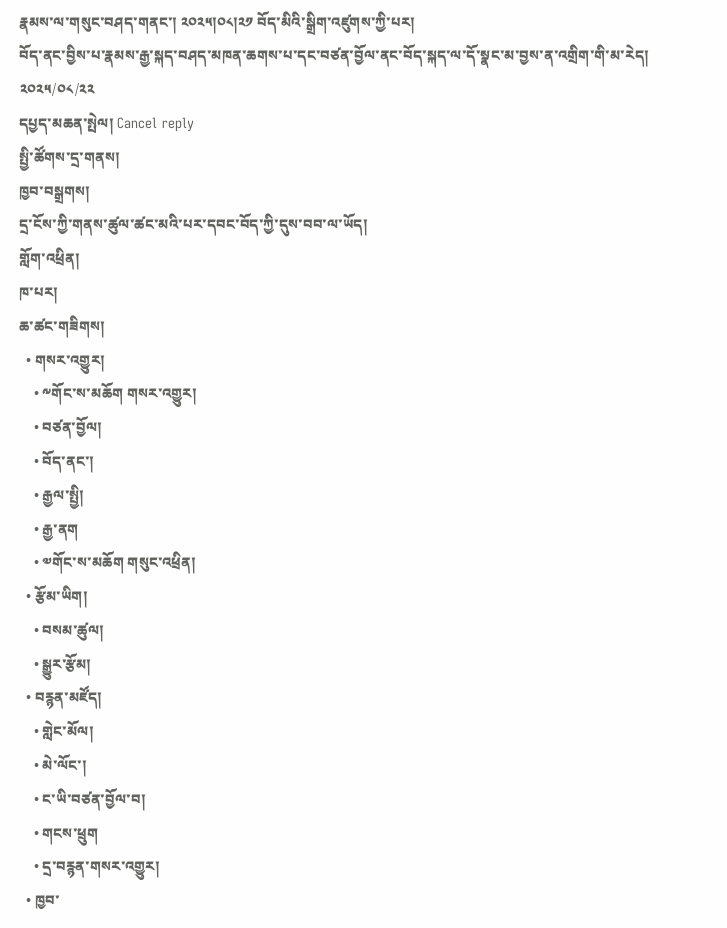རྣམས་ལ་གསུང་བཤད་གནང་། ༢༠༢༥།༠༨།༢༡ བོད་མིའི་སྒྲིག་འཛུགས་ཀྱི་པར།
བོད་ནང་བྱིས་པ་རྣམས་རྒྱ་སྐད་བཤད་མཁན་ཆགས་པ་དང་བཙན་བྱོལ་ནང་བོད་སྐད་ལ་དོ་སྣང་མ་བྱས་ན་འགྲིག་གི་མ་རེད།
༢༠༢༥/༠༨/༢༢
དཔྱད་མཆན་སྤེལ། Cancel reply
སྤྱི་ཚོགས་དྲ་གནས།
ཁྱབ་བསྒྲགས།
དྲ་ངོས་ཀྱི་གནས་ཚུལ་ཚང་མའི་པར་དབང་བོད་ཀྱི་དུས་བབ་ལ་ཡོད།
གློག་འཕྲིན།
ཁ་པར།
ཆ་ཚང་གཟིགས།
  • གསར་འགྱུར།
    • ༸གོང་ས་མཆོག གསར་འགྱུར།
    • བཙན་བྱོལ།
    • བོད་ནང་།
    • རྒྱལ་སྤྱི།
    • རྒྱ་ནག
    • ༧གོང་ས་མཆོག གསུང་འཕྲིན།
  • རྩོམ་ཡིག།
    • བསམ་ཚུལ།
    • སྒྱུར་རྩོམ།
  • བརྙན་མཛོད།
    • གླེང་མོལ།
    • མེ་ལོང་།
    • ང་ཡི་བཙན་བྱོལ་བ།
    • གངས་ཕྲུག
    • དྲ་བརྙན་གསར་འགྱུར།
  • ཁྱབ་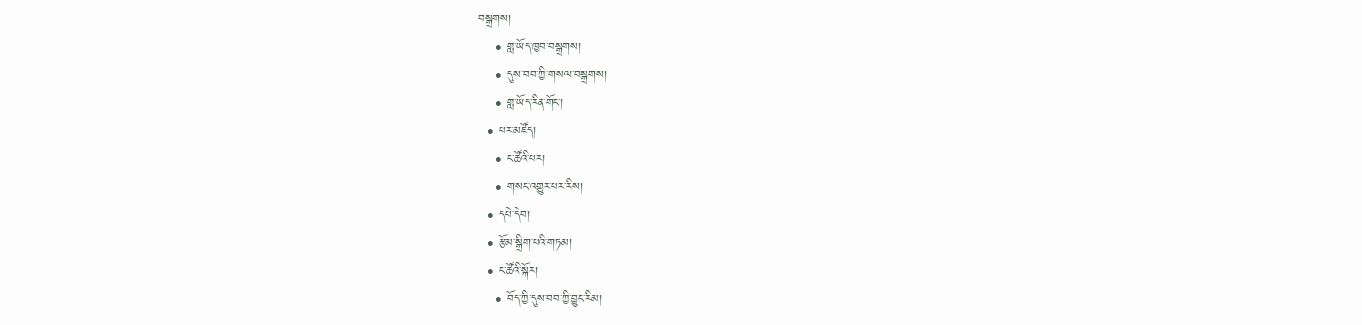བསྒྲགས།
    • གླ་ཡོད་ཁྱབ་བསྒྲགས།
    • དུས་བབ་ཀྱི་གསལ་བསྒྲགས།
    • གླ་ཡོད་རིན་གོང་།
  • པར་མཛོད།
    • ང་ཚོའི་པར།
    • གསང་འགྱུར་པར་རིས།
  • དཔེ་དེབ།
  • རྩོམ་སྒྲིག་པའི་གཏམ།
  • ང་ཚོའི་སྐོར།
    • བོད་ཀྱི་དུས་བབ་ཀྱི་བྱུང་རིམ།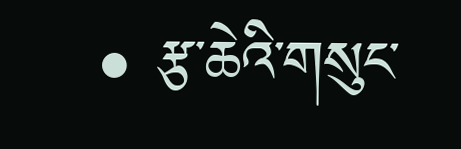• རྩ་ཆེའི་གསུང་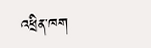འཕྲིན་ཁག